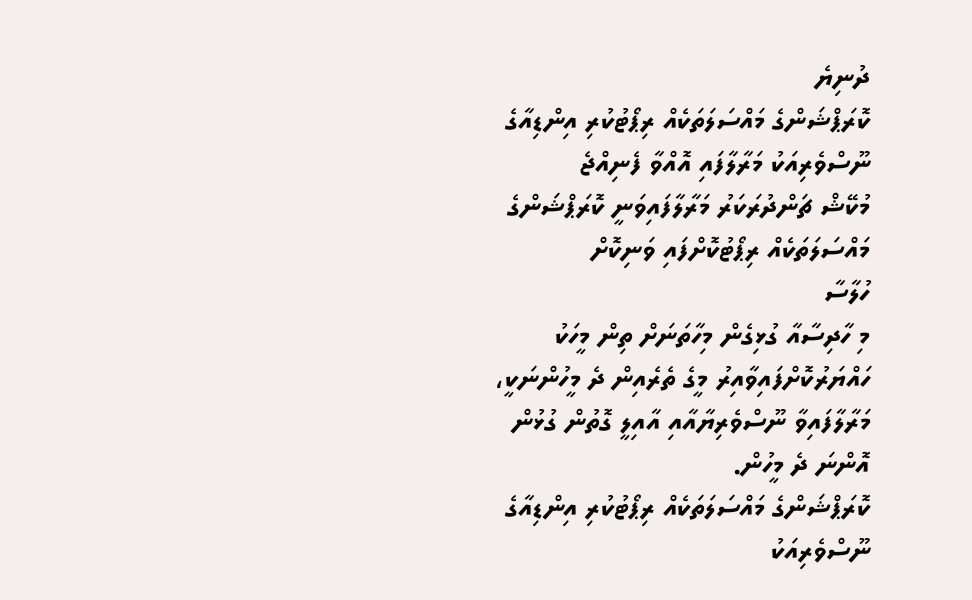ދުނިޔެ
ކޮރަޕްޝަންގެ މައްސަލަތަކެއް ރިޕޯޓުކުރި އިންޑިއާގެ ނޫސްވެރިއަކު މަރާލާފައި އޮއްވާ ފެނިއްޖެ
މުކޭޝް ޗަންދުރަކަރު މަރާލާފައިވަނީ ކޮރަޕްޝަންގެ މައްސަލަތަކެއް ރިޕޯޓުކޮށްފައި ވަނިކޮށް
ހުލާސާ
މި ހާދިސާއާ ގުޅިގެން މިހާތަނަށް ތިން މީހަކު ހައްޔަރުކޮށްފައިވާއިރު މީގެ ތެރެއިން ދެ މީހުންނަކީ، މަރާލާފައިވާ ނޫސްވެރިޔާއާއި އާއިލީ ގޮތުން ގުޅުން އޮންނަ ދެ މީހުން.
ކޮރަޕްޝަންގެ މައްސަލަތަކެއް ރިޕޯޓުކުރި އިންޑިއާގެ ނޫސްވެރިއަކު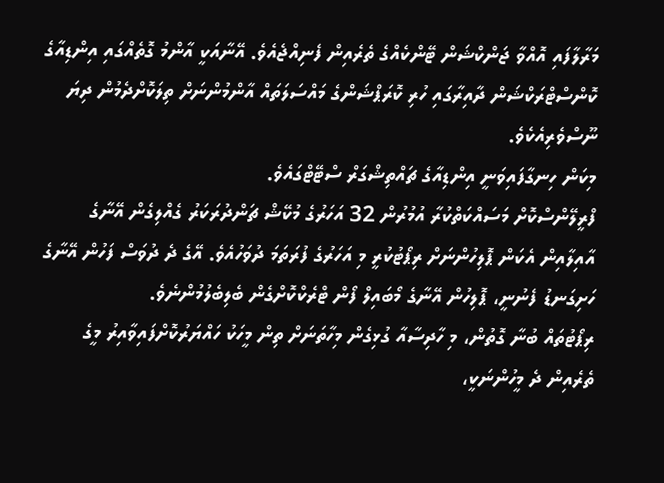މަރާލާފައި އޮއްވާ ޖަންކްޝަން ޓޭންކެއްގެ ތެރެއިން ފެނިއްޖެއެވެ. އޭނާއަކީ އާންމު ގޮތެއްގައި އިންޑިއާގެ ކޮންސްޓްރަކްޝަން ދާއިރާގައި ހުރި ކޮރަޕްޝަންގެ މައްސަލަތައް އާންމުންނަށް ތިލަކޮށްދެމުން ދިޔަ ނޫސްވެރިއެކެވެ.
މިކަން ހިނގާފައިވަނީ އިންޑިއާގެ ޗައްތިޝްގަރް ސްޓޭޓްގައެވެ.
ފްރީލޭންސްކޮށް މަސައްކަތްކުރާ އުމުރުން 32 އަހަރުގެ މުކޭޝް ޗަންދުރަކަރު ގެއްލިގެން އޭނާގެ އާއިލާއިން އެކަން ޕޮލިހުންނަށް ރިޕޯޓުކުރީ މި އަހަރުގެ ފުރަތަމަ ދުވަހުއެވެ. އޭގެ ދެ ދުވަސް ފަހުން އޭނާގެ ހަށިގަނޑު ފެނުނީ، ޕޮލިހުން އޭނާގެ މޯބައިލް ފޯން ޓްރެކްކޮށްގެން ބެލިބެލުމުންނެވެ.
ރިޕޯޓުތައް ބުނާ ގޮތުން، މި ހާދިސާއާ ގުޅިގެން މިހާތަނަށް ތިން މީހަކު ހައްޔަރުކޮށްފައިވާއިރު މީގެ ތެރެއިން ދެ މީހުންނަކީ،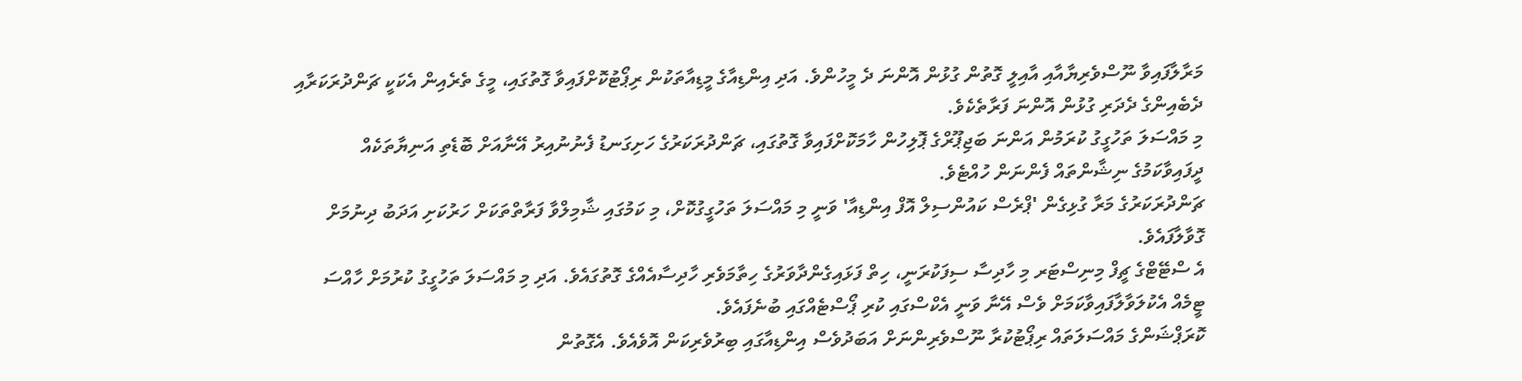މަރާލާފައިވާ ނޫސްވެރިޔާއާއި އާއިލީ ގޮތުން ގުޅުން އޮންނަ ދެ މީހުންވެ. އަދި އިންޑިއާގެ މީޑިއާތަކުން ރިޕޯޓުކޮށްފައިވާ ގޮތުގައި، މީގެ ތެރެއިން އެކަކީ ޗަންދުރަކަރާއި ދެބެއިންގެ ދެދަރި ގުޅުން އޮންނަ ފަރާތެކެވެ.
މި މައްސަލަ ތަހުގީގު ކުރަމުން އަންނަ ބަޖިޕޫރްގެ ޕޮލިހުން ހާމަކޮށްފައިވާ ގޮތުގައި، ޗަންދުރަކަރުގެ ހަށިގަނޑު ފެނުނުއިރު އޭނާއަށް ބޮޑެތި އަނިޔާތަކެއް ދީފައިވާކަމުގެ ނިޝާންތައް ފެންނަން ހުއްޓެވެ.
ޗަންދުރަކަރުގެ މަރާ ގުޅިގެން 'ޕްރެސް ކައުންސިލް އޮފް އިންޑިއާ' ވަނީ މި މައްސަލަ ތަހުގީގުކޮށް، މި ކަމުގައި ޝާމިލްވާ ފަރާތްތަކަށް ހަރުކަށި އަދަބު ދިނުމަށް ގޮވާލާފައެވެ.
އެ ސްޓޭޓްގެ ޗީފް މިނިސްޓަރ މި ހާދިސާ ސިފަކުރަނީ، ހިތް ފަޅައިގެންދާވަރުގެ ހިތާމަވެރި ހާދިސާއެއްގެ ގޮތުގައެވެ. އަދި މި މައްސަލަ ތަހުގީގު ކުރުމަށް ހާއްސަ ޓީމެއް އެކުލަވާލާފައިވާކަމަށް ވެސް އޭނާ ވަނީ އެކްސްގައި ކުރި ޕޯސްޓެއްގައި ބުނެފައެވެ.
ކޮރަޕްޝަންގެ މައްސަލަތައް ރިޕޯޓުކުރާ ނޫސްވެރިންނަށް އަބަދުވެސް އިންޑިއާގައި ބިރުވެރިކަން އޮވެއެވެ. އެގޮތުން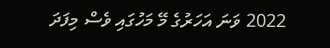2022 ވަނަ އަހަރުގެ މޭ މަހުގައި ވެސް މިފަދަ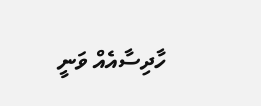ހާދިސާއެއް ވަނީ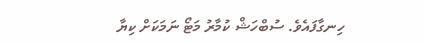ހިނގާފައެވެ. ސުބްހަޝް ކުމާރު މަޓޯ ނަމަކަށް ކިޔާ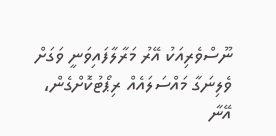ނޫސްވެރިއަކު އޭރު މަރާލާފައިވަނީ ވަގަށް ވެލިނަގާ މައްސަލައެއް ރިޕޯޓުކޮށްގެން، އޭނާ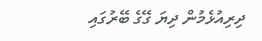ދިރިއުޅެމުން ދިޔަ ގޭގެ ބޭރުގައި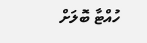ހުއްޓާ ބޮލަށް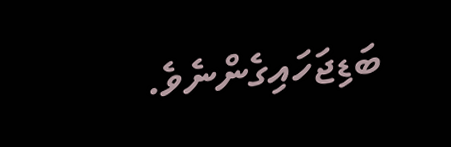ބަޑިޖަހައިގެންނެވެ.